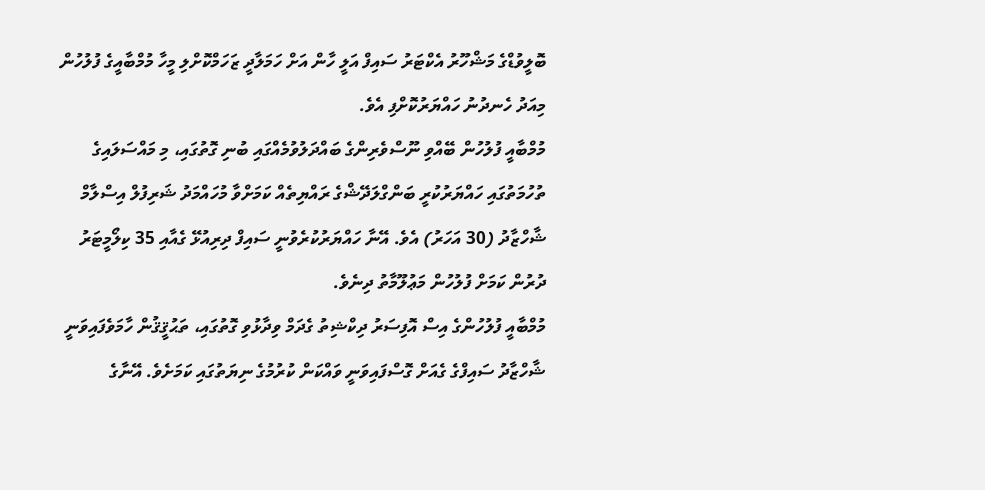ބޮލީވުޑްގެ މަޝްހޫރު އެކްޓަރު ސައިފް އަލީ ހާން އަށް ހަމަލާދީ ޒަހަމްކޮށްލި މީހާ މުމްބާއީގެ ފުލުހުން މިއަދު ހެނދުނު ހައްޔަރުކޮށްފި އެވެ.
މުމްބާއީ ފުލުހުން ބޭއްވި ނޫސްވެރިންގެ ބައްދަލުވުމެއްގައި ބުނި ގޮތުގައި، މި މައްސަލައިގެ ތުހުމަތުގައި ހައްޔަރުކުރީ ބަންގްލަދޭޝްގެ ރައްޔިތެއް ކަމަށްވާ މުހައްމަދު ޝަރިފުލް އިސްލާމް ޝާހްޒާދު (30 އަހަރު) އެވެ. އޭނާ ހައްޔަރުކުރެވުނީ ސައިފް ދިރިއުޅޭ ގެއާއި 35 ކިލޯމީޓަރު ދުރުން ކަމަށް ފުލުހުން މަޢުލޫމާތު ދިނެވެ.
މުމްބާއީ ފުލުހުންގެ އިސް އޮފިސަރު ދިކްޝިތު ގެދަމް ވިދާޅުވި ގޮތުގައި، ތަޙުޤީޤުން ހާމަވެފައިވަނީ ޝާހްޒާދު ސައިފްގެ ގެއަށް ގޮސްފައިވަނީ ވައްކަން ކުރުމުގެ ނިޔަތުގައި ކަމަށެވެ. އޭނާގެ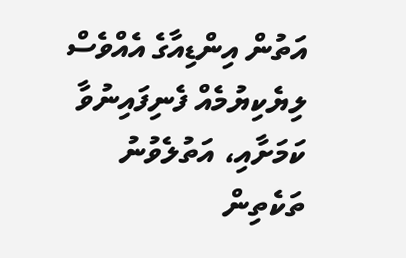އަތުން އިންޑިއާގެ އެއްވެސް ލިޔެކިޔުމެއް ފެނިފައިނުވާ ކަމަށާއި، އަތުލެވުނު ތަކެތިން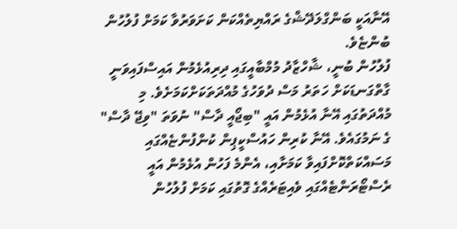އޭނާއަކީ ބަންގްލަދޭޝްގެ ރައްޔިތެއްކަން ކަށަވަރުވާ ކަމަށް ފުލުހުން ބުންޏެވެ.
ފުލުހުން ބުނީ، ޝާހްޒާދު މުމްބާއީގައި ދިރިއުޅެމުން އައިސްފައިވަނީ ގާތްގަނޑަކަށް ހަތަރު މަސް ދުވަހުގެ މުއްދަތަކަށްކަމަށެވެ. މި މުއްދަތުގައި އޭނާ އުޅެމުން އައީ "ބިޖޯއީ ދާސް" ނުވަތަ "ވިޖޭ ދާސް" ގެ ނަމުގައެވެ. އޭނާ ކުރިން ހައުސްކީޕިން ކުންފުންޏެއްގައި މަސައްކަތްކޮށްފައިވާ ކަމަށާއި، އެންމެ ފަހުން އުޅެމުން އައީ ރެސްޓޯރަންޓެއްގައި ވެއިޓަރެއްގެ ގޮތުގައި ކަމަށް ފުލުހުން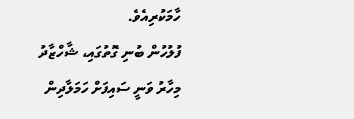ހާމަކުރިއެވެ.
ފުލުހުން ބުނި ގޮތުގައި، ޝާހްޒާދު މިހާރު ވަނީ ސައިފަށް ހަމަލާދިން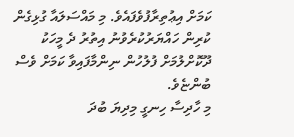ކަމަށް އިޢުތިރާފުވެފައެވެ. މި މައްސަލައާ ގުޅިގެން ކުރިން ހައްޔަރުކުރެވުނު އިތުރު ދެ މީހަކު ދޫކޮށްލުމަށް ފުލުހުން ނިންމާފައިވާ ކަމަށް ވެސް ބުންޏެވެ.
މި ހާދިސާ ހިނގީ މިދިޔަ ބުދަ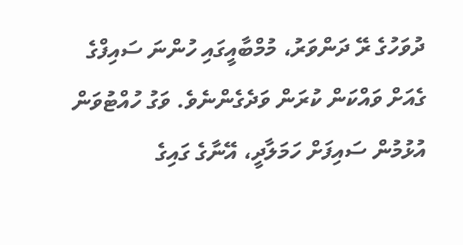ދުވަހުގެ ރޭ ދަންވަރު، މުމްބާއީގައި ހުންނަ ސައިފްގެ ގެއަށް ވައްކަން ކުރަން ވަދެގެންނެވެ. ވަގު ހުއްޓުވަން އުޅުމުން ސައިފަށް ހަމަލާދީ، އޭނާގެ ގައިގެ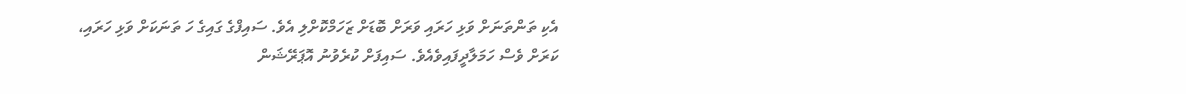އެކި ތަންތަނަށް ވަޅި ހަރައި ވަރަށް ބޮޑަށް ޒަހަމްކޮށްލި އެވެ. ސައިފްގެ ގައިގެ ހަ ތަނަކަށް ވަޅި ހަރައި، ކަރަށް ވެސް ހަމަލާދީފައިވެއެވެ. ސައިފަށް ކުރެވުނު އޮޕަރޭޝަން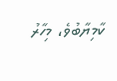ކާމިޔާބުވެ، މިހާރު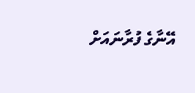އޭނާގެ ފުރާނައަށް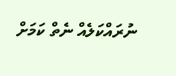ނުރައްކަލެއް ނެތް ކަމަށް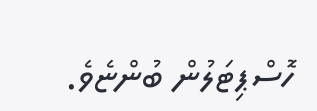ހޮސްޕިޓަލުން ބުންޏެވެ.